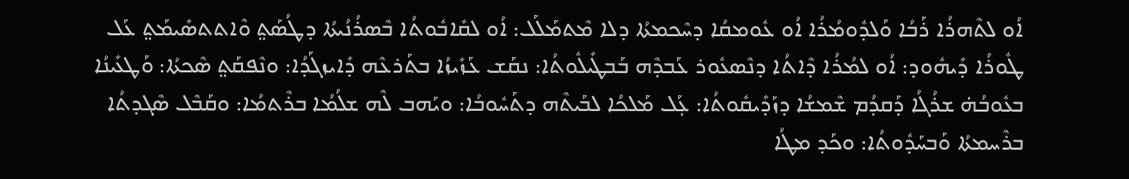ܐܳܘ ܠܬܶܗܪܳܐ ܪܰܒܳܐ ܘܰܠܕܽܘܡܳܪܳܐ ܐܳܘ ܥܽܘܡܩܳܐ ܕܚܶܟܡܬܳܐ ܕܠܐ ܡܶܬܡܰܠܰܠ: ܐܳܘ ܠܩܺܐܒܽܘܬܳܐ ܒܶܣܪܳܢܳܝܬܳܐ ܕܛܳܣܰܬ݀ ܘܶܐܬܬܣܺܝܡܰܬ݀ ܥܰܠ ܛܽܘܪܳܐ ܕܺܝܗܽܘܕ: ܐܳܘ ܠܡܳܪܳܐ ܕܶܐܬܳܐ ܕܢܶܣܥܽܘܪ ܥܰܒܕܶܗ ܒܰܒܛܺܝܠܽܘܬܳܐ: ܢܩܰܫ ܥܰܙܺܝܙܳܐ ܒܬܰܪܥܶܗ ܕܺܐܝܙܓܰܕܳܐ: ܘܢܶܦܩܰܬ݀ ܣܶܟܬܳܐ: ܘܰܛܥܺܝܢܳܐ ܒܥܽܘܒܳܗ̇ ܫܪܳܓܳܐ ܕܰܩܕܳܡ ܫܶܡܫܳܐ ܕܙܰܕܺܝܩܽܘܬܳܐ: ܥ̣ܰܠ ܡܰܠܟܳܐ ܠܒܰܝܬܶܗ ܕܬܰܚܽܘܒܳܐ: ܘܝܰܗܒ ܠܶܗ ܫܠܳܡܳܐ ܒܪܶܬܡܳܐ: ܘܩܰܒܶܠ ܣܶܓܕܬܳܐ ܒܪܶܚܡܬܳܐ ܘܰܒܚܰܕܽܘܬܳܐ: ܘܟܰܕ ܡܛܳܐ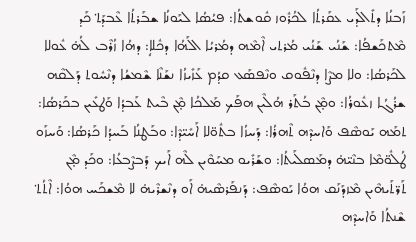ܙܰܒܢܳܐ ܕܬܺܐܠܰܕܝ ܥܩܰܪܬܳܐ ܠܟܳܪܽܘܙ ܩܽܘܫܬܳܐ: ܦܝܳܣܳܐ ܠܝܰܘܢܳܐ ܫܒܰܪܬܳܐ ܥܶܒܕܰܬ݀ ܟܰܕ ܡܶܬܟܰܫܦܳܐ: ܫܰܢܳܝ ܫܰܢܳܝ ܡܳܪܬܝ ܐܶܡܶܗ ܕܡܳܪܝܳܐ ܐܠܰܗܳܐ ܕܟܽܠܐܴ: ܕܗܳܐ ܙܳܪܶܒ ܠܳܗ̇ ܥܽܘܠܐ ܠܟܰܪܣܳܐ: ܘܠܐ ܡܨܶܐ ܕܢܶܦܽܘܩ ܘܢܶܦܣܰܥ ܩܕܳܡ ܥܰܙܺܝܙܳܐ ܢܫܰܢܶܐ ܫܶܡܫܳܐ ܕܢܶܚܽܘܬ ܕܰܠܩܶܗ ܫܪܳܓܳܐ ܙܥܽܘܪܳܐ: ܘܡ̣ܶܢ ܒܳܬܰܪ ܗܳܠܶܝܢ ܗܦܰܟ ܡܰܠܟܳܐ ܡ̣ܶܢ ܒܶܝܬ ܥܰܒܕܳܐ ܘܰܛܥܺܝܢ ܒܟܰܪܣܳܐ: ܬܡܰܗ ܝܰܘܣܶܦ ܘܰܐܚܕܶܗ ܬܶܗܪܳܐ: ܕܰܚܙܳܐ ܒܬܽܘ̈ܠܐ ܐܰܚܺܝ̈ܕܶܐ: ܘܒܰܛܢܳܐ ܒܰܚܕܳܐ ܟܰܪܣܳܐ: ܘܰܚܙܰܘ ܛܳܠܽܘ̈ܡܶܐ ܒܢܶܝ̈ܗ̇ ܕܡܰܣܠܰܝܬܳܐ: ܘܫܰܪܺܝܘ ܡܚܰܘܶܝܢ ܠܶܗ ܐܰܝܟ ܕܰܒܨܶܒܥܳܐ: ܘܟܰܕ ܡ̣ܶܢ ܬܰܪ̈ܬܰܝܗܶܝܢ ܡܶܙܕܰܢܰܩ ܗܘܳܐ ܝܰܘܣܶܦ: ܕܰܢܦܰܪܣܶܝܗ̇ ܐܰܘ ܕܢܶܫܪܶܝܗ̇ ܠܐ ܡܶܫܟܰܚ ܗܘܳܐ: ܐܶܬܳܬ݀ ܫܶܢܬܳܐ ܘܰܐܚܕܶܗ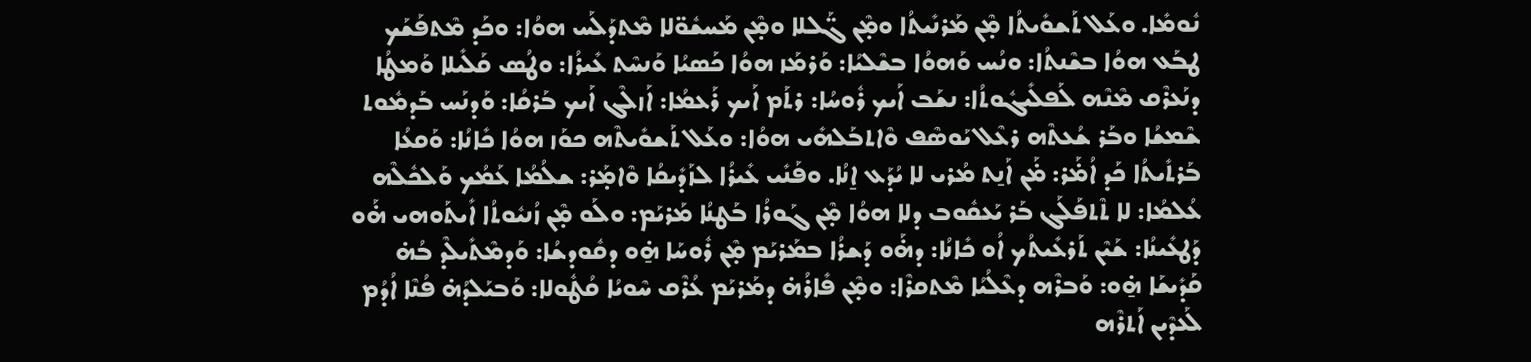ܢܽܘܡܺܐ. ܘܥܰܠ ܬܰܫܘܺܝܬܳܐ ܡ̣ܶܢ ܡܰܪܢܺܝܬܳܐ ܘܡ̣ܶܢ ܓ̈ܰܠܠܐ ܘܡ̣ܶܢ ܡܰܚܫܽܘ̈ܠܐ ܡܶܬܕܰܠܰܚ ܗܘܳܐ: ܘܟܰܕ ܡܶܬܦܰܫܰܟ ܛܒܰܥ ܗܘܳܐ ܒܫܶܢܬܳܐ: ܘܢܳܚ ܘܰܗܘܳܐ ܒܫܶܠܝܳܐ: ܘܰܪܡܰܙ ܗܘܳܐ ܟܰܣܝܳܐ ܘܰܢܚܶܬ ܥܺܝܪܳܐ: ܘܛܳܣ ܩܰܠܺܝܠܐ ܘܰܡܛܳܐ ܕܢܰܥܪܶܩ ܡܶܢܶܗ ܠܰܦܠܺܝܓܽܘܬܳܐ: ܢܫܰܒ ܐܰܝܟ ܪܽܘܚܳܐ: ܪܬܰܡ ܐܰܝܟ ܪܰܥܡܳܐ: ܐܰܙܠܶܓ ܐܰܝܟ ܒܰܪܩܳܐ: ܘܰܕܢܰܚ ܒܰܕܡܽܘܬ ܫܶܡܫܳܐ ܘܒܰܪ ܫܳܥܬܶܗ ܪܥܶܠ ܝܰܘܣܶܦ ܘܶܐܬܒܰܠܗܺܝ ܗܘܳܐ: ܘܥܰܠ ܬܰܫܘܺܝܬܶܗ ܟܘܰܙ ܗܘܳܐ ܟܺܐܢܳܐ: ܘܰܩܥܳܐ ܒܰܪܬܺܝܬܳܐ ܟܰܕ ܐܳܡ̇ܰܪ: ܡ̇ܰܢ ܐܰܢ̱ܬ ܡܳܪܝ ܠܐ ܝܳܕܰܥ ܐ̱ܢܳܐ. ܘܦܰܢܺܝ ܥܺܝܪܳܐ ܠܙܰܕܺܝܩܳܐ ܘܶܐܡ̣ܰܪ: ܫܠܳܡܳܐ ܥܰܡܳܟ ܘܰܠܟܽܠܶܗ ܥܳܠܡܳܐ: ܠܐ ܬܶܬܦܰܠܰܓ ܒܰܪ ܝܰܥܩܽܘܒ ܕܠܐ ܗܘܳܐ ܡ̣ܶܢ ܓܰܘܪܳܐ ܒܰܛܢܳܐ ܡܰܪܝܰܡ: ܘܠܰܘ ܡ̣ܶܢ ܙܳܢܝܽܘܬܳܐ ܐܺܝܬܰܘܗܝ ܗ̇ܰܘ ܕܰܛܥܺܝܢܳܐ: ܫܰܝܶܢ ܬܰܪܥܺܝܬܳܟ ܐܳܘ ܟܺܐܢܳܐ: ܕܗ̇ܰܘ ܕܰܫܪܳܐ ܒܡܰܪܝܰܡ ܡ̣ܶܢ ܪܽܘܚܰܐ ܗ̱̇ܘ ܕܩܽܘܕܫܳܐ: ܘܰܕܡܶܬܺܝܠܶܕ ܒܳܗ̇ ܩܰܕܺܝܫܰܐ ܗ̱̇ܘ: ܘܰܒܪܶܗ ܕܥܶܠܳܝܳܐ ܡܶܬܩܪܶܐ: ܘܡ̣ܶܢ ܦܺܐܪܳܗ̇ ܕܡܰܪܝܰܡ ܥܳܪܶܩ ܚܶܘܝܳܐ ܩܳܛܽܘܠܐ: ܘܰܒܝܰܠܕܳܗ̇ ܦܳܢܶܐ ܐܳܕܳܡ ܠܰܥܕܶܝܢ ܐܰܬܪܶܗ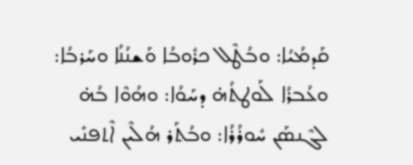ܩܰܕܡܳܝܳܐ: ܘܒܳܛܶܠ ܟܪܽܘܒܳܐ ܘܰܫܢܳܢܳܐ ܘܚܰܪܒܳܐ: ܘܥܳܒܪܳܐ ܠܰܘܛܬܳܗ̇ ܕܚܰܘܳܐ: ܘܗܳܘܶܐ ܒܳܗ̇ ܠܓܶܢܣܰܢ ܚܽܘܪܳܪܳܐ: ܘܒܳܬܰܪ ܗܳܠܶܝܢ ܐܶܬܦܢܺܝ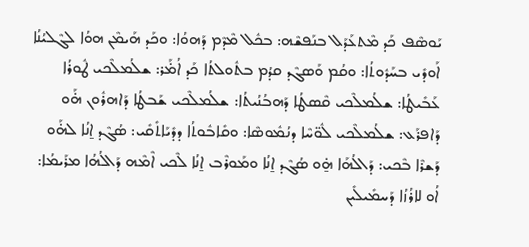ܝܰܘܣܶܦ ܟܰܕ ܡܶܬܥܰܕܰܠ ܒܢܰܦܫܶܗ: ܒܟܽܠ ܡܶܕܶܡ ܕܰܗܘܳܐ: ܘܟܰܕ ܗܰܝܡܶܢ ܗܘܳܐ ܠܓܶܠܝܳܢܳܐ ܐܰܘܕܺܝ ܒܚܰܕܽܘܬܳܐ: ܘܩܳܡ ܘܰܣܓܶܕ ܩܕܳܡ ܒܬܽܘܠܬܳܐ ܟܰܕ ܐܳܡ̇ܰܪ: ܫܠܳܡܠܶܟܝ ܛܽܘܪܳܐ ܥܰܒܺܝܛܳܐ: ܫܠܳܡܠܶܟܝ ܩܶܣܛܳܐ ܕܰܗܒܳܢܳܝܬܳܐ: ܫܠܳܡܠܶܟܝ ܫܰܒܛܳܐ ܕܰܐܗܪܽܘܢ ܗ̇ܰܘ ܕܰܐܦܪܰܥ: ܫܠܳܡܠܶܟܝ ܠܽܘ̈ܚܶܐ ܕܢܳܡܽܘܣܶܐ: ܘܩܺܐܒܽܘܬܳܐ ܕܕܺܝܰܐܬܺܩܺܝ: ܣܳܓܶܕ ܐ̱ܢܳܐ ܠܗ̇ܰܘ ܕܰܫܪܶܐ ܒܶܟܝ: ܕܰܐܠܳܗܰܐ ܗ̱̇ܘ ܣܳܓܶܕ ܐ̱ܢܳܐ ܘܡܰܘܪܶܒ ܐ̱ܢܳܐ ܠܶܟܝ ܐܶܡܶܗ ܕܰܐܠܳܗܳܐ ܡܪܰܝܡܳܐ: ܐܳܘ ܠܐܪܳܙܳܐ ܕܰܚܡܺܝܠܺܝܢ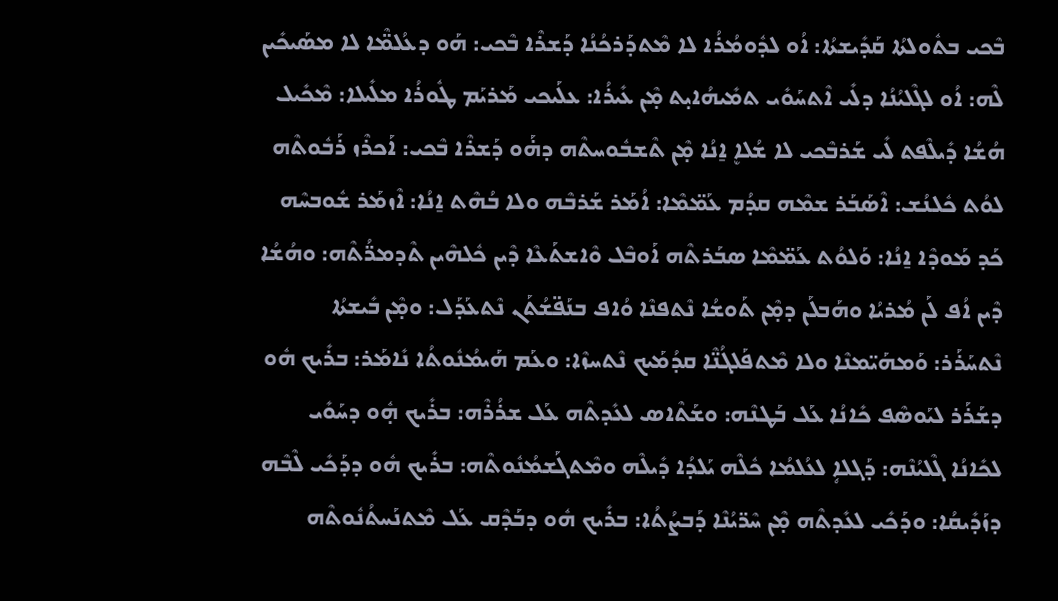ܒܶܟܝ ܒܬܽܘܠܬܳܐ ܩܰܕܺܝܫܬܳܐ: ܐܳܘ ܠܕܽܘܡܳܪܳܐ ܠܐ ܡܶܬܕܰܪܟܳܢܳܐ ܕܰܫܪܶܐ ܒܶܟܝ: ܗܰܘ ܕܥܳܠܡ̈ܶܐ ܠܐ ܡܣܰܝܟܺܝܢ ܠܶܗ: ܐܳܘ ܠܓܶܠܝܳܢܳܐ ܕܠܺܝ ܐܶܬܚܰܘܺܝ ܬܡܺܝܗܳܐܝ̣ܬ ܡ̣ܶܢ ܥܺܝܪܳܐ: ܥܠܰܝܟܝ ܡܰܪܝܰܡ ܛܽܘܪܳܐ ܡܠܺܝܠܐ: ܡܶܟܺܝܠ ܗܳܫܳܐ ܕܺܝܠܶܦܬ ܠܺܝ ܫܰܪܒܶܟܝ ܠܐ ܫܳܠܐܷ ܐ̱ܢܳܐ ܡ̣ܶܢ ܬܶܫܒܽܘܚܬܶܗ ܕܗ̇ܰܘ ܕܰܫܪܶܐ ܒܶܟܝ: ܐܰܟܪܶܙ ܪܰܒܽܘܬܶܗ ܠܘܳܬ ܟܽܠܢܳܫ: ܐܶܣܰܒܰܪ ܫܡܶܗ ܩܕܳܡ ܥܰܡ̈ܡܶܐ: ܐܳܡܰܪ ܫܰܪܒܶܗ ܘܠܐ ܒܳܗܶܬ ܐ̱ܢܳܐ: ܐܶܙܡܰܪ ܫܽܘܒܚܶܗ ܟܰܕ ܡܰܘܕܶܐ ܐ̱ܢܳܐ: ܘܰܠܘܳܬ ܥܰܡ̈ܡܶܐ ܣܒܰܪܬܶܗ ܐܰܘܒܶܠ ܘܶܐܫܬܰܥܶܐ ܕܶܝܢ ܟܽܠܗܶܝܢ ܬܶܕܡܪ̈ܳܬܶܗ: ܘܗܳܫܳܐ ܕܶܝܢ ܐܳܦ ܠܰܢ ܡܳܪܝܳܐ ܘܗܰܒܠܰܢ ܕܡ̣ܶܢ ܬܰܘܫܳܐ ܢܶܬܦܢܶܐ ܘܳܐܦ ܒܢܰܦ̈ܫܳܬܰܢ ܢܶܬܥܰܕܰܠ: ܘܡ̣ܶܢ ܒܺܝܫܬܳܐ ܢܶܬܚܰܪܰܪ: ܘܰܡܗܰܝ̈ܡܢܶܐ ܘܠܐ ܡܶܬܦܰܠܓܳܢ̈ܶܐ ܩܕܳܡܰܝܟ ܢܶܬܚܙܶܐ: ܘܥܰܡ ܗܰܝܡܳܢܽܘܬܳܐ ܢܺܐܡܰܪ: ܒܪܺܝܟ ܗܽܘ ܕܫܰܪܰܪ ܠܝܰܘܣܶܦ ܟܺܐܢܳܐ ܥܰܠ ܒܰܛܢܶܗ: ܘܫܰܬܶܐܣ ܠܥܺܕܬܶܗ ܥܰܠ ܫܪܳܪܶܗ: ܒܪܺܝܟ ܗ̣ܽܘ ܕܚܰܘܺܝ ܠܟܺܐܢܳܐ ܓܶܠܝܳܢܶܗ: ܕܰܓܠܐܴ ܠܥܳܠܡܳܐ ܟܽܠܶܗ ܝܰܠܕܳܐ ܕܺܝܠܶܗ ܘܡܶܬܓܰܫܡܳܢܽܘܬܶܗ: ܒܪܺܝܟ ܗܽܘ ܕܕܰܟܺܝ ܠܶܒܶܗ ܕܙܰܕܺܝܩܳܐ: ܘܕܰܟܺܝ ܠܥܺܕܬܶܗ ܡ̣ܶܢ ܚܶܪ̈ܝܳܢܶܐ ܕܰܒܨܳܬܳܐ: ܒܪܺܝܟ ܗܽܘ ܕܒܰܕܶܩ ܥܰܠ ܡܶܬܢܰܚܬܳܢܽܘܬܶܗ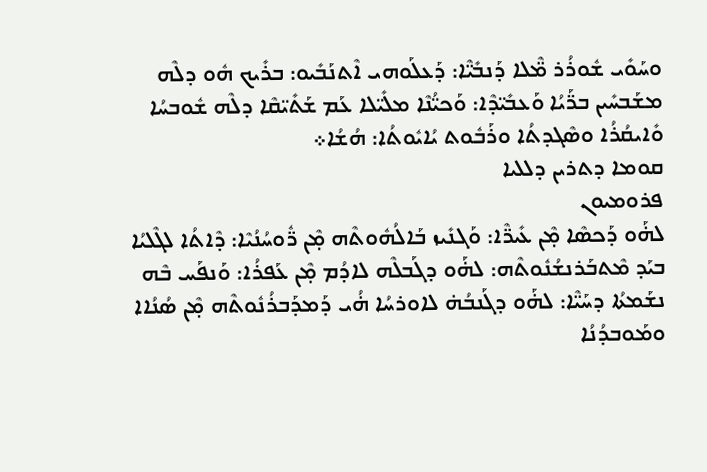ܘܚܰܘܺܝ ܫܽܘܪܳܪ ܡ̈ܶܠܐ ܕܰܢܒܺܝ̈ܶܐ: ܕܰܥܠܰܘܗܝ ܐܶܬܢܰܒܺܝܘ: ܒܪܺܝܟ ܗܽܘ ܕܠܶܗ ܡܫܰܒܚܺܝܢ ܒܪ̈ܰܝܳܐ ܘܰܥܒܺܝ̈ܕܶܐ: ܘܰܟܝ̈ܳܢܶܐ ܡܠܺܝ̈ܠܐ ܥܰܡ ܫܰܬܺܝ̈ܩܶܐ ܕܠܶܗ ܫܽܘܒܚܳܐ ܘܺܐܝܩܳܪܳܐ ܘܣܶܓܕܬܳܐ ܘܪܰܒܽܘܬ ܝܳܐܝܽܘܬܳܐ: ܗܳܫܳܐ܀
ܩܘܡܐ ܕܬܪܝܢ ܕܠܠܝܐ
ܦܪܘܡܝܘܢ
ܠܗ̇ܰܘ ܕܰܟܣܶܐ ܡ̣ܶܢ ܥܺܝܪ̈ܶܐ: ܘܰܓܢܺܝܙ ܒܰܐܠܳܗܽܘܬܶܗ ܡ̣ܶܢ ܪ̈ܽܘܚܳܢܳܝܶܐ: ܕܶܐܬܳܐ ܠܓܶܠܝܳܐ ܒܝܰܕ ܡܶܬܒܰܪܢܫܳܢܽܘܬܶܗ: ܠܗ̇ܰܘ ܕܓܰܒܠܶܗ ܠܐܕܳܡ ܡ̣ܶܢ ܥܰܦܪܳܐ: ܘܰܢܦܰܚ ܒܶܗ ܢܫܰܡܬܳܐ ܕܚܰܝ̈ܶܐ: ܠܗ̇ܰܘ ܕܓܰܢܒܳܗ̇ ܠܐܘܪܚܳܐ ܗ̇ܳܝ ܕܰܡܕܰܒܪܳܢܽܘܬܶܗ ܡ̣ܶܢ ܣܳܢܳܐܐ ܘܡܰܘܒܕܳܢܳܐ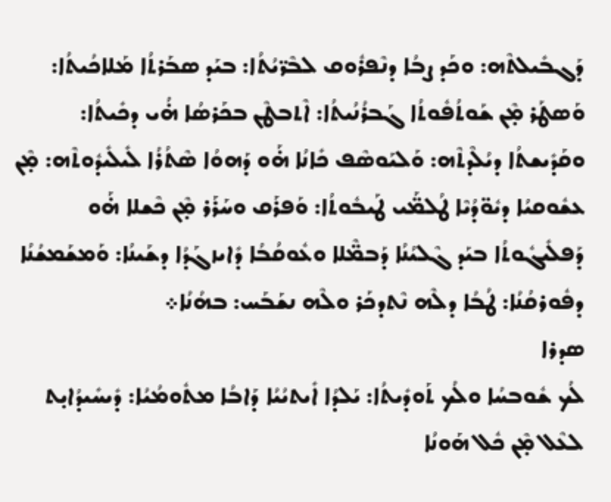ܕܰܓܒܺܝܠܬܶܗ: ܘܟܰܕ ܨܒܳܐ ܕܢܶܦܪܽܘܩ ܠܒܶܪ̈ܝܳܬܳܐ: ܒܝܰܕ ܣܒܰܪܬܳܐ ܡܰܠܐܟܳܝܬܳܐ: ܘܰܣܛܰܪ ܡ̣ܶܢ ܫܰܘܬܳܦܽܘܬܳܐ ܓܰܒܪܳܢܳܝܬܳܐ: ܐܶܬܒܛܶܢ ܒܟܰܪܣܳܐ ܗ̇ܳܝ ܕܟܺܝܬܳܐ: ܘܩܰܕܺܝܫܬܳܐ ܕܝܳܠܶܕܬܶܗ: ܘܰܠܝܰܘܣܶܦ ܟܺܐܢܳܐ ܗ̇ܰܘ ܕܰܗܘܳܐ ܣܶܬܳܪܳܐ ܠܺܝܠܺܝܕܽܘܬܶܗ: ܡ̣ܶܢ ܥܫܽܘܩܝܳܐ ܕܝܽܘ̈ܕܳܝܶܐ ܛܳܠܡ̈ܰܝ ܛܰܝܒܽܘܬܳܐ: ܘܰܦܪܰܩ ܘܚܰܪܰܪ ܡ̣ܶܢ ܟܶܫܠܐ ܗ̇ܰܘ ܕܰܦܠܺܝܓܽܘܬܳܐ ܒܝܰܕ ܓܶܠܝܳܢܳܐ ܕܰܒܡ̈ܶܠܐ ܘܥܽܘܩܳܒܳܐ ܕܺܐܝܙܓܰܕܳܐ ܕܫܰܝܢܳܐ: ܘܰܡܫܰܡܫܳܢܳܐ ܕܦܽܘܪܩܳܢܳܐ: ܛܳܒܳܐ ܕܠܶܗ ܢܶܬܕܟܰܪ ܘܠܶܗ ܢܫܰܒܰܚ: ܒܗܳܢܳܐ܀
ܣܕܪܐ
ܠܳܟ ܫܽܘܒܚܳܐ ܘܠܳܟ ܬܰܘܕܺܝܬܳܐ: ܝܰܠܕܳܐ ܐܺܝܬܝܳܝܳܐ ܕܰܐܒܳܐ ܡܬܽܘܡܳܝܳܐ: ܕܺܝܚܺܝܕܳܐܝ̣ܬ ܠܥܶܠ ܡ̣ܶܢ ܟܽܠ ܗܰܘܢܳܐ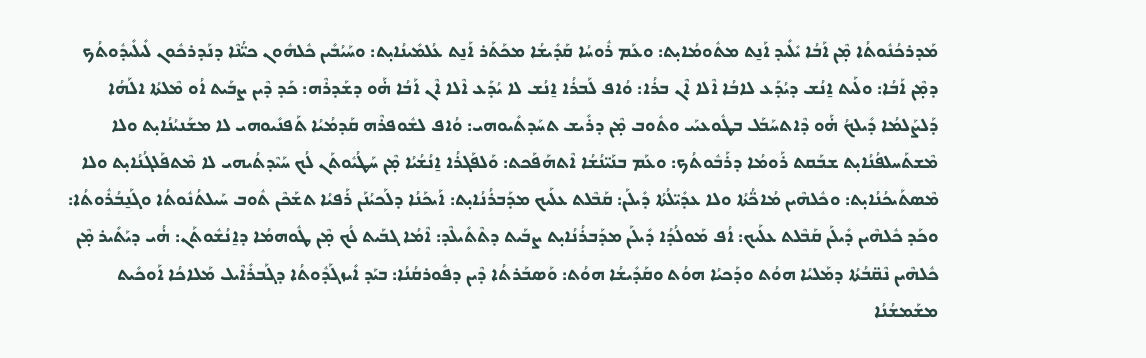ܡܰܕܪܟܳܢܽܘܬܳܐ ܡ̣ܶܢ ܐܰܒܳܐ ܝܺܠܺܝܕ ܐܰܢ̱ܬ ܡܬܽܘܡܳܐܝ̣ܬ: ܘܥܰܡ ܪܽܘܚܳܐ ܩܰܕܺܝܫܳܐ ܡܟܰܬܰܪ ܐܰܢ̱ܬ ܥܳܠܡܺܝܢܳܐܝ̣ܬ: ܘܚܰܝܳܒܺܝܢ ܟܽܠܗܽܘܢ ܟܝ̈ܳܢܶܐ ܕܢܰܕܪܟܽܘܢ ܠܺܝܠܺܝܕܽܘܬܳܟ ܕܡ̣ܶܢ ܐܰܒܳܐ: ܘܠܰܝܬ ܐ̱ܢܳܫ ܕܝܳܕܰܥ ܠܐܒܳܐ ܐܶܠܐ ܐܶܢ ܒܪܳܐ: ܘܳܐܦ ܠܰܒܪܳܐ ܐ̱ܢܳܫ ܠܐ ܝܳܕܰܥ ܐܶܠܐ ܐܶܢ ܐܰܒܳܐ ܗ̇ܰܘ ܕܫܰܕܪܶܗ: ܟܰܕ ܕܶܝܢ ܨܒܰܝܬ ܐܳܘ ܡܶܠܬܳܐ ܐܠܰܗܳܐ ܕܰܠܨܰܠܡܳܐ ܕܺܝܠܟܳ ܗ̇ܰܘ ܕܶܐܬܚܰܒܰܠ ܒܛܽܘܥܝܰܝ ܘܬܽܘܒ ܡ̣ܶܢ ܕܪܺܝܫ ܬܚܰܕܬܺܝܘܗܝ: ܘܳܐܦ ܠܫܽܘܦܪܶܗ ܩܰܕܡܳܝܳܐ ܬܰܦܢܺܝܘܗܝ ܠܐ ܡܫܰܢܝܳܢܳܐܝ̣ܬ ܘܠܐ ܡܶܫܬܰܚܠܦܳܢܳܐܝ̣ܬ ܫܒܰܩܬ ܪܰܘܡܳܐ ܕܪܰܒܽܘܬܳܟ: ܘܥܰܡ ܒܢܰܝ̈ܢܳܫܳܐ ܐܶܬܗܰܦܰܟܬ: ܘܰܠܦܰܓܪܳܐ ܐ̱ܢܳܫܳܝܳܐ ܡ̣ܶܢ ܚܰܛܳܝܽܘܬܰܢ ܠܳܟ ܚܰܝܶܕܬܳܝܗܝ ܠܐ ܡܶܬܦܰܠܓܳܢܳܐܝ̣ܬ ܘܠܐ ܡܶܣܬܰܝܟܳܢܳܐܝ̣ܬ: ܘܟܽܠܗܶܝܢ ܡܳܐܟ̈ܳܬܳܐ ܘܠܐ ܥܕܺܝ̈ܠܳܬܳܐ ܕܺܝܠܰܢ: ܩܰܒܶܠܬ ܥܠܰܝܟ ܡܕܰܒܪܳܢܳܐܝ̣ܬ: ܐܰܝܟܰܢܳܐ ܕܠܰܟܝܳܢܰܢ ܪܰܦܝܳܐ ܬܫܰܟܶܢ ܬܽܘܒ ܚܰܝܠܬܳܢܽܘܬܳܐ ܘܓܰܢ̱ܒܳܪܽܘܬܳܐ: ܘܟܰܕ ܟܽܠܗܶܝܢ ܕܺܝܠܰܢ ܩܰܒܶܠܬ ܥܠܰܝܟ: ܐܳܦ ܡܰܘܠܳܕܳܐ ܕܺܝܠܰܢ ܡܕܰܒܪܳܢܳܐܝ̣ܬ ܨܒܰܝܬ ܕܬܶܬܺܝܠܶܕ: ܐܶܡܳܐ ܓܒܰܝܬ ܠܳܟ ܡ̣ܶܢ ܛܽܘܗܡܳܐ ܕܐ̱ܢܳܫܽܘܬܰܢ: ܗ̇ܳܝ ܕܝܰܬܺܝܪ ܡ̣ܶܢ ܟܽܠܗܶܝܢ ܢܶܩ̈ܒܳܬܳܐ ܕܡܰܠܝܳܐ ܗܘܳܬ ܘܕܰܟܝܳܐ ܗܘܳܬ ܘܩܰܕܺܝܫܳܐ ܗܘܳܬ: ܘܰܣܒܰܪܬܳܐ ܕܶܝܢ ܕܦܽܘܪܩܳܢܳܐ: ܒܝܰܕ ܐܺܝܙܓܰܕܽܘܬܳܐ ܕܓܰܒܪܺܐܶܝܠ ܡܰܠܐܟܳܐ ܐܰܘܟܺܝܬ ܡܫܰܡܫܳܢܳܐ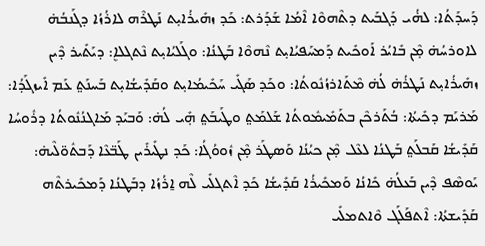ܕܰܚܕܰܬܳܐ: ܠܗ̇ܳܝ ܕܰܓܒܰܝܬ ܕܬܶܗܘܶܐ ܐܶܡܳܐ ܫܰܕܰܪܬ: ܟܰܕ ܙܗܺܝܪܳܐܝ̣ܬ ܢܰܛܪܶܗ ܠܐܪܳܙܳܐ ܕܓܰܢܒܳܗ̇ ܠܐܘܪܚܳܗ̇ ܡ̣ܶܢ ܒܺܐܝܳܪ ܐܰܘܟܺܝܬ ܕܰܡܚܰܦܝܳܐܝ̣ܬ ܢܶܗܘܶܐ ܒܰܛܢܳܐ: ܘܓܰܠܝܳܐܝ̣ܬ ܢܶܬܓܠܐܷ: ܕܝܰܬܺܝܪ ܕܶܝܢ ܙܗܺܝܪܳܐܝ̣ܬ ܢܰܛܪܳܗ̇ ܠܳܗ̇ ܡܶܬܰܐܪܙܳܢܽܘܬܳܐ: ܘܟܰܕ ܣܰܓܺܝ ܚܰܟܺܝܡܳܐܝ̣ܬ ܘܩܰܕܺܝܫܳܐܝ̣ܬ ܒܰܚܢܰܬ݀ ܥܰܡ ܐܺܝܙܓܰܕܳܐ: ܡܰܪܝܰܡ ܕܟܺܝܬܳܐ: ܒܳܬܰܪܟܶܢ ܒܬܰܡܺܝܡܽܘܬܳܐ ܫܰܠܡܰܬ݀ ܘܛܰܝܒܰܬ݀ ܗ̣ܺܝ ܠܳܗ̇: ܘܰܒܝܰܕ ܡܰܐܓܢܳܢܽܘܬܳܐ ܕܪܽܘܚܳܐ ܩܰܕܺܝܫܳܐ ܩܰܒܠܰܬ݀ ܒܰܛܢܳܐ ܠܥܶܠ ܡ̣ܶܢ ܟܝܳܢܳܐ ܘܰܣܛܰܪ ܡ̣ܶܢ ܙܽܘܘܳܓܳܐ: ܟܰܕ ܢܛܺܝܪܺܝܢ ܛܰܒ̈ܥܶܐ ܕܰܒܬܽܘ̈ܠܶܝܗ̇: ܝܰܘܣܶܦ ܕܶܝܢ ܒܰܥܠܳܗ̇ ܟܺܐܢܳܐ ܘܰܡܟܺܝܪܳܐ ܩܰܕܺܝܫܳܐ ܟܰܕ ܐܶܬܓܠܺܝ ܠܶܗ ܐ̱ܪܳܙܳܐ ܕܒܰܛܢܳܐ ܕܰܡܟܺܝܪܬܶܗ ܩܰܕܺܝܫܬܳܐ: ܐܶܬܦܰܠܰܓ ܘܶܐܬܡܠܺܝ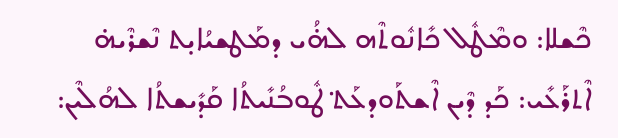ܟܶܫܠܐ: ܘܡܶܛܽܠ ܟܺܐܢܽܘܬܶܗ ܠܗ̇ܳܝ ܕܡܰܛܫܝܳܐܝ̣ܬ ܢܶܫܪܶܝܗ̇ ܐܶܬܪܰܥܺܝ: ܟܰܕ ܕܶܝܢ ܐܶܫܬܰܘܕܥܰܬ݀ ܛܽܘܒܳܢܺܝܬܳܐ ܩܰܕܺܝܫܬܳܐ ܠܗܳܠܶܝܢ: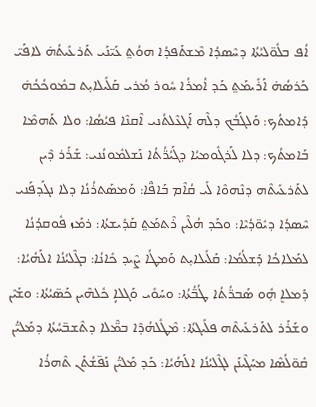ܐܳܦ ܒܠܽܘ̈ܠܝܳܬܳܐ ܕܚܶܣܕܳܐ ܡܶܫܬܰܦܕܳܐ ܗܘܳܬ݀ ܥܰܝ̈ܢܰܝ ܬܰܪܥܺܝܬܳܗ̇ ܠܐܦܰܝ̈ ܟܰܪܣܳܗ̇ ܐܰܪܺܝܡܰܬ݀ ܟܰܕ ܐܳܡܪܳܐ ܚܽܘܪ ܡܳܪܝ ܩܰܠܺܝܠܐܝ̣ܬ ܒܡܽܘܟܳܟܳܗ̇ ܕܰܐܡܬܳܟ: ܘܰܠܓܰܒܳܟ ܕܠܶܗ ܐܰܓܥܶܠܬܳܢܝ ܐܶܩܢܶܐ ܦܝܳܣܳܐ: ܘܠܐ ܬܰܗܡܶܐ ܒܰܐܡܬܳܟ: ܕܠܐ ܠܰܪܓܽܘܡܝܳܐ ܕܓܰܝܳܪ̈ܳܬܳܐ ܢܰܫܠܡܽܘܢܳܢܝ: ܫܰܪܰܪ ܕܶܝܢ ܠܬܰܪܥܺܝܬܶܗ ܕܢܶܗܘܶܐ ܠܺܝ ܩܳܐܶܡ ܒܰܐܦ̈ܶܐ: ܘܰܡܣܰܬܪܳܢܳܐ ܕܠܐ ܢܓܰܕܦܰܢܝ ܚܶܣܕܳܐ ܕܝܽܘ̈ܕܳܝܶܐ: ܘܟܰܕ ܗܳܠܶܝܢ ܪܶܬܡܰܬ݀ ܩܰܕܺܝܫܬܳܐ: ܪܡܰܙ ܦܽܘܩܕܳܢܳܐ ܠܡܰܠܐܟܳܐ ܕܰܫܠܳܡܳܐ: ܩܰܠܺܝܠܐܝ̣ܬ ܘܰܡܛܳܐ ܨܶܝܕ ܟܺܐܢܳܐ: ܒܓܶܠܝܳܢܳܐ ܐܠܰܗܳܝܳܐ: ܕܰܡܠܐܷ ܗ̣ܽܘ ܣܰܒܪ̈ܳܬܳܐ ܛܳܒ̈ܳܬܳܐ: ܘܚܰܘܺܝ ܘܰܓܠܐܴ ܟܽܠܗܶܝܢ ܟܰܣ̈ܝܳܬܳܐ: ܘܫܰܝܶܢ ܘܫܰܪܰܪ ܠܬܰܪܥܺܝܬܶܗ ܦܠܺܝܓܬܳܐ: ܡܶܛܽܠܗܳܕܶܐ ܒܡ̈ܶܠܐ ܕܬܶܫܒ̈ܚܳܬܳܐ ܕܡܰܠܝ̈ܳܢ ܩܽܘ̈ܠܳܣܶܐ ܡܚܰܓܶܝܢܰܢ ܠܓܶܠܝܳܢܳܐ ܐܠܰܗܳܝܳܐ: ܟܰܕ ܡܰܠܝ̈ܳܢ ܢܰܦ̈ܫܳܬܰܢ ܬܶܗܪܳܐ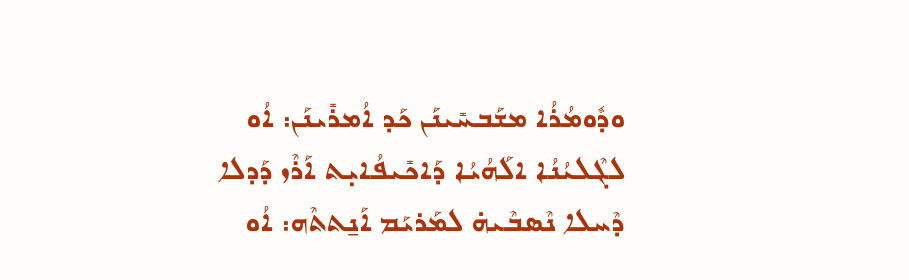ܘܕܽܘܡܳܪܳܐ ܡܫܰܒܚܺܝܢܰܢ ܟܰܕ ܐܳܡܪܺܝܢܰܢ: ܐܳܘ ܠܓܶܠܝܳܢܳܐ ܐܠܰܗܳܝܳܐ ܕܰܐܟܺܝܦܳܐܝ̣ܬ ܐܰܪܶܙ ܕܰܕܠܐ ܕܶܚܠܐ ܢܶܣܒܶܝܗ̇ ܠܡܰܪܝܰܡ ܐܰܢ̱ܬܬܶܗ: ܐܳܘ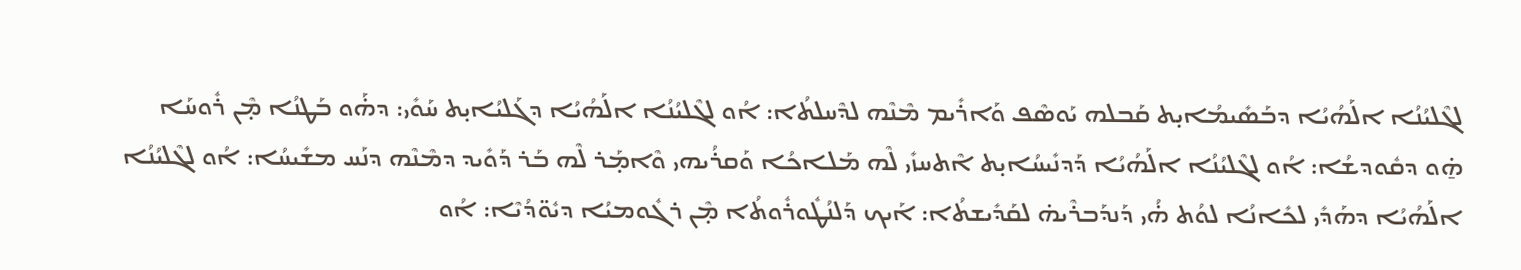ܠܓܶܠܝܳܢܳܐ ܐܠܰܗܳܝܳܐ ܕܒܰܣܺܝܡܳܐܝ̣ܬ ܩܰܒܠܗ ܝܰܘܣܶܦ ܘܰܐܪܺܝܡ ܡܶܢܶܗ ܠܕܶܚܠܬܳܐ: ܐܳܘ ܠܓܶܠܝܳܢܳܐ ܐܠܰܗܳܝܳܐ ܕܓܰܠܝܳܐܝ̣ܬ ܚܰܘܺܝ: ܕܗ̇ܰܘ ܒܰܛܢܳܐ ܡ̣ܶܢ ܪܽܘܚܰܐ ܗ̱̇ܘ ܕܩܽܘܕܫܳܐ: ܐܳܘ ܠܓܶܠܝܳܢܳܐ ܐܠܰܗܳܝܳܐ ܕܰܕܢܺܝܚܳܐܝ̣ܬ ܐܶܬܚܙܺܝ ܠܶܗ ܡܰܠܐܟܳܐ ܘܰܩܪܳܝܗܝ ܘܶܐܡ̣ܰܪ ܠܶܗ ܒܰܪ ܕܰܘܺܝܕ ܕܡܶܢܶܗ ܕܢܰܚ ܡܫܺܝܚܳܐ: ܐܳܘ ܠܓܶܠܝܳܢܳܐ ܐܠܰܗܳܝܳܐ ܕܗܰܕܺܝ ܠܟܺܐܢܳܐ ܠܘܳܬ ܗ̇ܳܝ ܕܰܢܕܰܒܪܶܝܗ̇ ܠܩܰܕܺܝܫܬܳܐ: ܐܰܝܟ ܕܰܠܢܳܛܽܘܪܽܘܬܳܐ ܡ̣ܶܢ ܪܓܽܘܡܝܳܐ ܕܝܽܘ̈ܕܳܝܶܐ: ܐܳܘ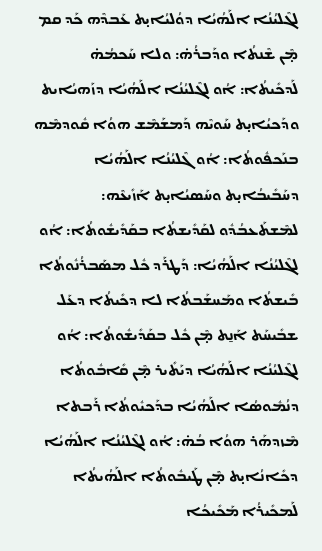ܠܓܶܠܝܳܢܳܐ ܐܠܰܗܳܝܳܐ ܕܘܳܠܝܳܐܝ̣ܬ ܥܰܒܕܶܗ ܟܰܕ ܩܡ ܡ̣ܶܢ ܫܶܢܬܳܐ ܘܕܰܒܪܳܗ̇: ܘܠܐ ܚܰܟܡܳܗ̇ ܠܰܕܟܺܝܬܳܐ: ܐܳܘ ܠܓܶܠܝܳܢܳܐ ܐܠܰܗܳܝܳܐ ܕܙܰܗܝܳܐܝܬ ܘܕܰܟܝܳܐܝ̣ܬ ܚܰܘܝܶܗ ܕܰܡܫܰܡܶܫ ܗܘܳܐ ܩܽܘܕܡܶܗ ܒܢܰܟܦܽܘܬܳܐ: ܐܳܘ ܓܶܠܝܳܢܳܐ ܐܠܰܗܳܝܳܐ ܕܚܰܒܺܝܒܳܐܝ̣ܬ ܘܚܰܣܝܳܐܝ̣ܬ ܐܰܙܺܝܥܶܗ: ܠܡܶܫܬܰܥܒܳܕܽܘ ܠܩܰܕܺܝܫܬܳܐ ܒܩܰܕܺܝܫܽܘܬܳܐ: ܐܳܘ ܠܓܶܠܝܳܢܳܐ ܐܠܰܗܳܝܳܐ: ܕܰܛܪܰܕ ܟܽܠ ܡܣܰܒܪܳܢܽܘܬܳܐ ܒܺܝܫܬܳܐ ܘܡܰܚܫܰܒܬܳܐ ܠܐ ܕܟܺܝܬܳܐ ܕܥܰܠ ܫܒܺܝܚܰܬ ܐܰܢ̱ܬ ܡ̣ܶܢ ܟܽܠ ܒܩܰܕܺܝܫܽܘܬܳܐ: ܐܳܘ ܠܓܶܠܝܳܢܳܐ ܐܠܰܗܳܝܳܐ ܕܝܰܬܺܝܪ ܡ̣ܶܢ ܩܺܐܒܽܘܬܳܐ ܕܢܳܡܽܘܣܳܐ ܐܠܰܗܳܝܳܐ ܒܕܰܟܝܽܘܬܳܐ ܪܰܒܬܐ ܡܶܙܕܗܰܪ ܗܘܳܐ ܒܳܗ̇: ܐܳܘ ܠܓܶܠܝܳܢܳܐ ܐܠܰܗܳܝܳܐ ܕܟܺܐܢܳܐܝ̣ܬ ܡ̣ܶܢ ܛܰܝܒܽܘܬܳܐ ܐܠܰܗܳܝܬܳܐ ܠܰܡܟܺܝܪܳܐ ܡܰܟܺܝܟܳܐ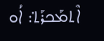ܐܶܬܡܰܟܪܰܬ݀: ܐܳܘ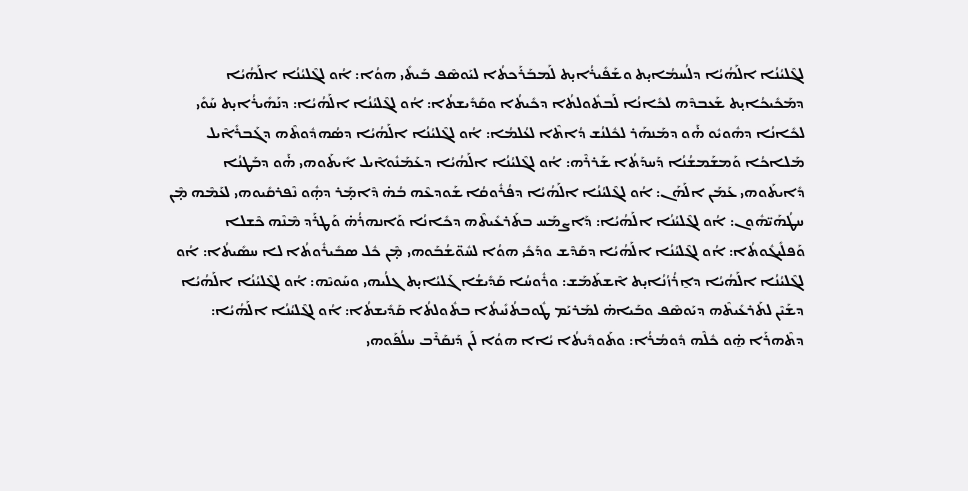ܠܓܶܠܝܳܢܳܐ ܐܠܰܗܳܝܳܐ ܕܠܳܚܡܳܐܝ̣ܬ ܘܫܰܦܺܝܪܳܐܝ̣ܬ ܠܰܡܒܰܪܰܟܬܳܐ ܠܝܰܘܣܶܦ ܒܰܝܬܺܝ ܗܘܳܐ: ܐܳܘ ܠܓܶܠܝܳܢܳܐ ܐܠܰܗܳܝܳܐ ܕܡܰܟܺܝܟܳܐܝ̣ܬ ܫܰܥܒܕܶܗ ܠܟܺܐܢܳܐ ܠܰܒܬܽܘܠܬܳܐ ܕܟܺܝܬܳܐ ܘܩܰܕܺܝܫܬܳܐ: ܐܳܘ ܠܓܶܠܝܳܢܳܐ ܐܠܰܗܳܝܳܐ: ܕܢܰܗܺܝܪܳܐܝ̣ܬ ܚܰܘܺܝ ܠܟܺܐܢܳܐ ܕܗܽܘܝܽܘ ܗ̇ܰܘ ܕܡܰܢܗܰܪ ܠܟܽܠܢܳܫ ܕܳܐܬܶܐ ܠܥܳܠܡܳܐ: ܐܳܘ ܠܓܶܠܝܳܢܳܐ ܐܠܰܗܳܝܳܐ ܕܣܳܗܕܽܘܬܶܗ ܕܓܰܒܪܺܐܶܝܠ ܡܰܠܐܟܳܐ ܘܰܡܫܰܡܫܳܢܳܐ ܕܰܚܕܰܬܳܐ ܫܰܪܪܶܗ: ܐܳܘ ܠܓܶܠܝܳܢܳܐ ܐܠܰܗܳܝܳܐ ܕܥܰܡܰܢܽܘܐܶܝܠ ܐܺܝܬܰܘܗܝ ܗ̇ܰܘ ܕܒܰܛܢܳܐ ܕܺܐܝܬܰܘܗܝ ܥܰܡܰܢ ܐܠܰܗܰܢ: ܐܳܘ ܠܓܶܠܝܳܢܳܐ ܐܠܰܗܳܝܳܐ ܕܦܳܪܽܘܩܳܐ ܫܰܘܕܥܶܗ ܒܳܗ̇ ܕܶܐܡ̣ܰܪ ܕܗ̣ܽܘ ܢܶܦܪܩܺܝܘܗܝ ܠܥܰܡܶܗ ܡ̣ܶܢ ܚܛܳܗܰܝ̈ܗܽܘܢ: ܐܳܘ ܠܓܶܠܝܳܢܳܐ ܐܠܰܗܳܝܳܐ: ܕܰܐܨܡܰܚ ܒܬܰܪܥܺܝܬܶܗ ܕܟܺܐܢܳܐ ܘܰܐܢܗܪܳܗ̇ ܘܰܛܪܰܕ ܡܶܢܶܗ ܟܶܫܠܐ ܘܰܦܠܺܝܓܽܘܬܳܐ: ܐܳܘ ܠܓܶܠܝܳܢܳܐ ܐܠܰܗܳܝܳܐ ܕܩܰܕܶܫ ܘܕܰܟܺܝ ܗܘܳܐ ܠܚܽܘ̈ܫܳܒܰܘܗܝ ܡ̣ܶܢ ܟܽܠ ܣܒܺܝܪܽܘܬܳܐ ܠܐ ܚܣܺܝܬܳܐ: ܐܳܘ ܠܓܶܠܝܳܢܳܐ ܐܠܰܗܳܝܳܐ ܕܐ̱ܪܳܙܳܢܳܐܝ̣ܬ ܐܶܫܬܰܡܰܫ: ܘܪܽܘܚܳܐ ܩܰܕܺܝܫܳܐ ܓܰܠܝܳܐܝ̣ܬ ܓܠܳܝܗܝ ܘܚܰܘܝܶܗ: ܐܳܘ ܠܓܶܠܝܳܢܳܐ ܐܠܰܗܳܝܳܐ ܕܫܰܝܶܢ ܠܬܰܪܥܺܝܬܶܗ ܕܝܰܘܣܶܦ ܘܒܰܝܐܗ̇ ܠܡܰܪܝܰܡ ܛܽܘܒܬܳܢܺܝܬܳܐ ܒܬܽܘܠܬܳܐ ܩܰܕܺܝܫܬܳܐ: ܐܳܘ ܠܓܶܠܝܳܢܳܐ ܐܠܰܗܳܝܳܐ: ܕܬܶܗܪܰܐ ܗ̱̇ܘ ܟܽܠܶܗ ܕܽܘܡܳܪܳܐ: ܘܬܰܘܕܺܝܬܳܐ ܝܳܐܐ ܗܘܳܐ ܠܰܢ ܕܰܢܩܰܪܶܒ ܚܠܳܦܰܘܗܝ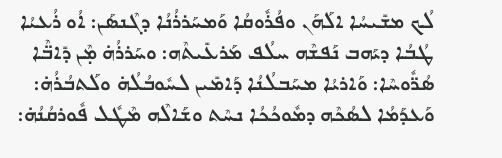ܠܳܟ ܡܫܺܝܚܳܐ ܐܠܰܗܰܢ ܘܦܳܪܽܘܩܳܐ ܘܰܡܚܰܪܪܳܢܳܐ ܕܓܶܢܣܰܢ: ܐܳܘ ܪܳܥܝܳܐ ܛܳܒܳܐ ܕܝܰܗܒ ܢܰܦܫܶܗ ܚܠܳܦ ܡܰܪܥܺܝܬܶܗ: ܘܚܰܪܪܳܗ̇ ܡ̣ܶܢ ܕܺܐܒ̈ܶܐ ܣܳܪ̈ܽܘܚܶܐ: ܘܰܐܪܝܳܐ ܡܚܰܒܠܳܢܳܐ ܕܰܐܡܺܝܢ ܠܚܽܘܒܳܠܳܗ̇ ܘܠܰܬܒܳܪܳܗ̇: ܘܰܥܕܰܡܳܐ ܠܣܳܟܶܗ ܕܡܽܘܟܳܟܳܐ ܢܚܶܬ ܘܫܰܐܠܶܗ ܡܶܛܽܠ ܦܽܘܪܩܳܢܳܗ̇: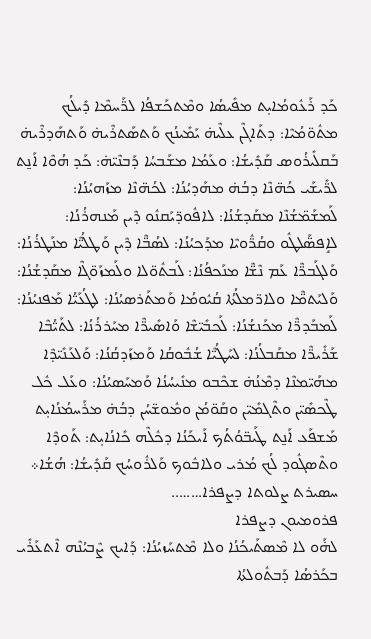ܟܰܕ ܪܰܥܽܘܡܳܐܝ̣ܬ ܡܦܺܝܣܳܐ ܘܡܶܬܟܰܫܦܳܐ ܠܪ̈ܰܚܡܶܐ ܕܺܝܠܳܟ ܡܬܽܘ̈ܡܳܝܶܐ: ܕܬܰܐܓܶܢ ܥܠܶܝܗ̇ ܝܰܡܺܝܢܳܟ ܘܰܬܣܰܬܪܶܝܗ̇ ܘܰܬܗܰܕܪܶܝܗ̇ ܒܰܩܠܺܝܪܳܘܣ ܩܰܕܺܝܫܳܐ: ܘܥܰܡܳܐ ܡܫܰܒܚܳܐ ܕܰܒܢܶܝ̈ܗ̇: ܟܰܕ ܗܳܘܶܐ ܐܰܢ̱ܬ ܠܪ̈ܺܝܫܰܝ ܟܳܗ̈ܢܶܐ ܕܒܳܗ̇ ܡܗܰܕܝܳܢܳܐ: ܠܟܳܗ̈ܢܶܐ ܡܙܰܗܝܳܢܳܐ: ܠܰܡܫܰܡ̈ܫܳܢܶܐ ܡܩܰܕܫܳܢܳܐ: ܠܐܦܽܘܕ̈ܝܰܩܢܽܘ ܕܶܝܢ ܡܰܢܗܪܳܢܳܐ: ܠܐܱܦܣ̈ܰܠܛܽܘ ܘܩܳܪ̈ܽܘܝܶܐ ܡܕܰܟܝܳܢܳܐ: ܠܣܳܒ̈ܶܐ ܕܶܝܢ ܘܰܛܠܳܝ̈ܶܐ ܡܢܰܛܪܳܢܳܐ: ܘܰܠܓܰܒܪ̈ܶܐ ܥܰܡ ܢܶܫ̈ܶܐ ܡܢܰܟܦܳܢܳܐ: ܠܰܒܬܽܘ̈ܠܐ ܘܠܰܡܙܰܘ̈ܓܶܐ ܡܩܰܕܫܳܢܳܐ: ܘܰܠܝܰܬܡ̈ܶܐ ܘܠܐܪ̈ܡܠܳܬܳܐ ܩܳܝܽܘܡܳܐ ܘܰܡܬܰܪܣܝܳܢܳܐ: ܠܛܳܥܰܝ̈ܳܐ ܡܰܦܢܝܳܢܳܐ: ܠܰܡܒܰܕܪ̈ܶܐ ܡܟܰܢܫܳܢܳܐ: ܠܰܟܒܺܝ̈ܫܶܐ ܘܰܐܣܺܝܪ̈ܶܐ ܡܚܰܪܪܳܢܳܐ: ܠܬܰܝ̈ܳܒܶܐ ܫܰܪܺܝܪ̈ܶܐ ܡܩܰܒܠܳܢܳܐ: ܠܚܰܛܳܝ̈ܶܐ ܫܳܒܽܘܩܳܐ ܘܰܡܙܰܕܩܳܢܳܐ: ܘܰܠܥܰܢܺܝ̈ܕܶܐ ܡܗܰܝ̈ܡܢܶܐ ܕܡܶܢܳܗ̇ ܫܟܶܒܘ ܡܢܺܝܚܳܢܳܐ ܘܰܡܚܰܣܝܳܢܳܐ: ܘܥܰܠ ܟܽܠ ܛܶܟܣܺܝ̈ܢ ܘܬܶܓܡܺܝ̈ܢ ܘܩܰܘ̈ܡܳܢ ܘܡܽܘܫ̈ܚܳܢ ܕܒܳܗ̇ ܡܪܰܚܡܳܢܳܐܝ̣ܬ ܡܰܫܦܰܥ ܐܰܢ̱ܬ ܛܰܝܒ̈ܘܳܬܳܟ ܐܰܝܟܰܢܳܐ ܕܟܽܠܶܗ ܟܺܐܢܳܐܝ̣ܬ: ܬܰܘܕܶܐ ܘܬܶܣܓܽܘܕ ܠܳܟ ܡܳܪܝ ܘܠܐܒܽܘܟ ܘܰܠܪܽܘܚܳܟ ܩܰܕܺܝܫܳܐ: ܗܳܫܳܐ܀
ܚܣܝܪܬ ܨܠܘܬܐ ܕܨܦܪܐ……..
ܦܪܘܡܝܘܢ ܕܨܦܪܐ
ܠܗ̇ܰܘ ܠܐ ܡܶܣܬܰܝܟܳܢܳܐ ܘܠܐ ܡܶܬܚܰܙܝܳܢܳܐ: ܕܰܐܝܟ ܨܶܒܝܳܢܶܗ ܐܶܬܥܰܪܺܝ ܒܟܰܪܣܳܐ ܕܰܒܬܽܘܠܬܳܐ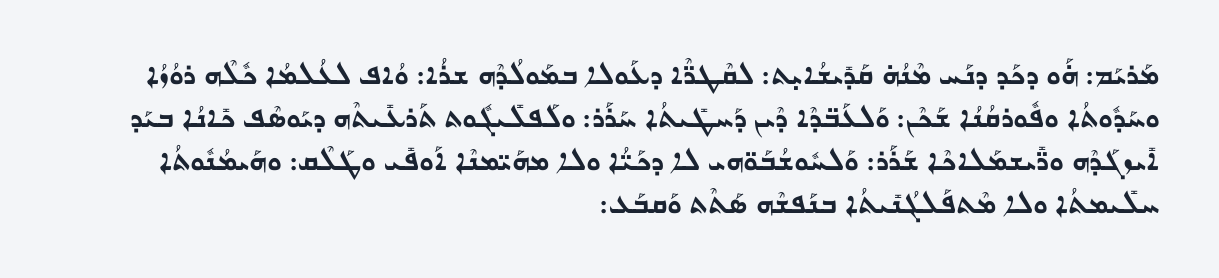ܡܰܪܝܰܡ: ܗ̇ܰܘ ܕܟܰܕ ܕܢܰܚ ܡܶܢܳܗ̇ ܩܰܕܺܝܫܳܐܝ̣ܬ: ܠܩܶܛܪ̈ܶܐ ܕܥܰܘܠܐ ܒܡܰܘܠܳܕܶܗ ܫܪܳܐ: ܘܳܐܦ ܠܥܳܠܡܳܐ ܟܽܠܶܗ ܪܘܳܙܳܐ ܘܚܰܕܽܘܬܳܐ ܘܦܽܘܪܩܳܢܳܐ ܫܰܟܶܢ: ܘܰܠܥܰܒ̈ܕܶܐ ܕܶܝܢ ܕܰܚܛܺܝܬܳܐ ܚܰܪܰܪ: ܘܠܰܦܠܺܝܓܽܘܬ ܬܰܪܥܺܝܬܶܗ ܕܝܰܘܣܶܦ ܟܺܐܢܳܐ ܒܝܰܕ ܐܺܝܙܓܰܕܶܗ ܘܪ̈ܺܝܫܡܰܠܐܟܶܐ ܫܰܪܰܪ: ܘܰܠܚܽܘܫܳܒܰܘ̈ܗܝ ܠܐ ܕܟܰܝ̈ܳܐ ܘܠܐ ܡܗܰܝ̈ܡܢܶܐ ܐܰܘܦܺܝ ܘܛܰܠܶܩ: ܘܗܰܝܡܳܢܽܘܬܳܐ ܚܠܺܝܡܬܳܐ ܘܠܐ ܡܶܬܦܰܠܓܳܢܺܝܬܳܐ ܒܢܰܦܫܶܗ ܣܰܬܶܬ ܘܰܩܒܰܥ: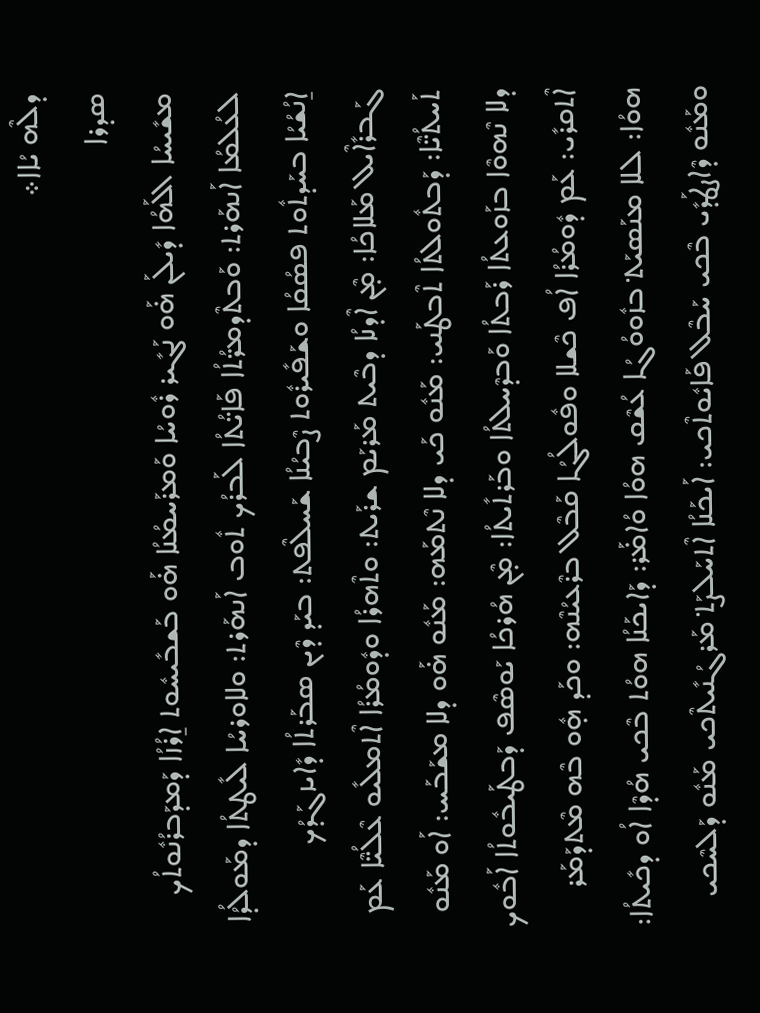ܕܠܶܗ ܝܳܐܐ܀
ܣܕܪܐ
ܡܫܺܝܚܳܐ ܐܠܰܗܳܐ ܕܺܝܠܰܢ ܗ̇ܰܘ ܢܰܓܺܝܪ ܪܽܘܚܳܐ ܘܰܡܪܰܚܡܳܢܳܐ ܗ̇ܰܘ ܒܰܫܒܺܝܚܽܘܬ ܐ̱ܪܳܙܳܐ ܕܰܡܕܰܒܪܳܢܽܘܬܳܟ ܠܥܳܠܡܳܐ ܐܰܢܗܰܪܬ: ܘܰܒܬܶܕܡܪ̈ܳܬܳܐ ܦܰܐܝ̈ܳܬܳܐ ܠܰܒܪܳܟ ܬܽܘܒ ܐܰܢܗܰܪܬ: ܘܠܐܘܪܚܳܐ ܠܺܝܛܬܳܐ ܕܡܰܘܠܳܕܳܐ ܐ̱ܢܳܫܳܝܳܐ ܒܚܰܕܬܽܘܬ ܦܣܳܩܳܐ ܘܫܰܦܺܝܪܽܘܬ ܨܶܒܝܳܢܳܐ ܫܰܚܠܶܦܬ: ܒܝܰܕ ܕܶܝܢ ܣܒܰܪܬܳܐ ܕܺܐܝܙܓܰܕܳܟ ܓܰܒܪܺܐܶܝܠ ܡܰܠܐܟܳܐ: ܡ̣ܶܢ ܐܶܕܢܳܐ ܕܒܶܝܬ ܡܰܪܝܰܡ ܫܪܰܝܬ: ܘܬܶܗܪܳܐ ܘܕܽܘܡܳܪܳܐ ܐܶܬܡܠܺܝܘ ܥܶܠܳܝ̈ܶܐ ܥܰܡ ܬܰܚܬܳܝ̈ܶܐ: ܕܰܒܬܽܘܠܬܳܐ ܬܶܒܛܰܢܝ: ܡܰܢܽܘ ܟܰܝ ܕܠܐ ܢܶܬܡܰܗ: ܡܰܢܽܘ ܗ̇ܰܘ ܕܠܐ ܡܫܰܒܰܚ: ܐܰܘ ܡܰܢܽܘ ܕܠܐ ܢܶܗܘܶܐ ܒܙܰܘܥܬܳܐ ܪܰܒܬܳܐ ܘܰܒܕܶܚܠܬܳܐ ܘܒܰܪܬܺܝܬܳܐ: ܡ̣ܶܢ ܗܳܪܟܳܐ ܝܰܘܣܶܦ ܕܰܒܛܰܝܒܽܘܬܳܐ ܐܰܒܽܘܟ ܐܶܬܩܪܺܝ: ܥܰܡ ܕܽܘܡܳܪܳܐ ܐܳܦ ܟܶܫܠܐ ܘܦܽܘܠܳܓܳܐ ܩܰܒܶܠ ܒܪܶܥܝܳܢܶܗ: ܘܟܰܕ ܗ̣ܽܘ ܒܶܗ ܡܶܬܕܰܡܰܪ ܗܘܳܐ: ܠܠܐ ܡܢܰܣܝܰܬ݀ ܒܙܽܘܘܳܓܳܐ ܥܳܫܶܩ ܗܘܳܐ ܘܳܐܡ̇ܰܪ: ܕܰܐܝܟܰܢܳܐ ܗܘܳܬ ܒܶܟܝ ܗܳܕܶܐ ܐܳܘ ܕܟܺܝܬܳܐ: ܘܡܰܢܽܘ ܕܶܐܨܛܰܕܺܝ ܒܶܟܝ ܚܰܒܶܠ ܦܰܐܝܽܘܬܶܟܝ: ܐܰܝܟܰܢܳܐ ܐܶܬܚܰܠܨܰܬ݀ ܡܰܪܓܳܢܺܝܬܶܟܝ ܡܰܢܽܘ ܕܰܠܚܶܟܝ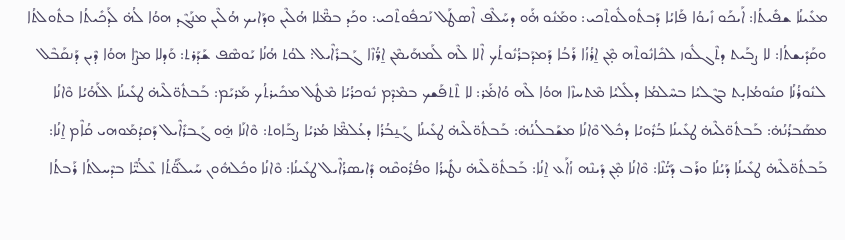ܡܥܺܝܢܳܐ ܫܦܺܝܬܳܐ: ܐܰܝܟܰܘ ܙܺܝܘܳܐ ܦܰܐܝܳܐ ܕܰܒܬܽܘܠܽܘܬܶܟܝ: ܘܡܰܢܽܘ ܗ̇ܰܘ ܕܚܰܠܶܦ ܐܶܣܛܰܠ ܢܰܟܦܽܘܬܶܟܝ: ܘܟܰܕ ܒܡ̈ܶܠܐ ܗܳܠܶܝܢ ܘܕܰܐܝܟ ܗܳܠܶܝܢ ܡܢܰܓܶܕ ܗܘܳܐ ܠܳܗ̇ ܠܰܕܟܺܝܬܳܐ ܒܬܽܘܠܬܳܐ ܘܩܰܕܺܝܫܬܳܐ: ܠܐ ܨܒܰܝܬ ܕܬܶܓܠܽܘܙ ܠܟܺܐܢܽܘܬܶܗ ܡ̣ܶܢ ܐ̱ܪܳܙܳܐ ܪܰܒܳܐ ܕܰܡܕܰܒܪܳܢܽܘܬܳܟ ܐܶܠܐ ܠܶܗ ܠܰܡܗܰܝܡܶܢ ܐ̱ܪ̈ܳܙܶܐ ܓܰܒܪܺܐܶܝܠ: ܠܘܳܬ ܗܳܢܳܐ ܝܰܘܣܶܦ ܫܰܕܰܪܬ: ܘܰܕܠܐ ܡܨܶܐ ܗܘܳܐ ܕܶܝܢ ܕܰܢܩܰܒܶܠ ܠܢܽܘܪܳܢܳܐ ܩܢܽܘܡܳܐܝ̣ܬ ܒܓܶܠܝܳܐ ܒܚܶܠܡܳܐ ܕܠܺܠܝܳܐ ܡܶܬܚܙܶܐ ܗܘܳܐ ܠܶܗ ܘܳܐܡ̇ܰܪ: ܠܐ ܬܶܬܦܰܫܟ ܒܡܶܕܶܡ ܢܽܘܟܪܳܝܳܐ ܡܶܛܽܠ ܡܟܺܝܪܬܳܟ ܡܰܪܝܰܡ: ܒܰܒܬܽܘ̈ܠܶܝܗ̇ ܛܥܺܝܢܳܐ ܐܠܰܗܳܝܳܐ ܘܶܐܢܳܐ ܡܣܰܒܪܳܢܳܗ̇: ܒܰܒܬܽܘ̈ܠܶܝܗ̇ ܛܥܺܝܢܳܐ ܒܳܪܽܘܝܳܐ ܕܟܽܠ ܘܶܐܢܳܐ ܡܫܰܒܠܳܢܳܗ̇: ܒܰܒܬܽܘ̈ܠܶܝܗ̇ ܛܥܺܝܢܳܐ ܓܰܢ̱ܒܳܪܳܐ ܕܥܳܠܡ̈ܶܐ ܡܳܪܝܳܐ ܨܒܰܐܘܬ: ܘܶܐܢܰܐ ܗ̱̇ܘ ܓܰܒܪܺܐܶܝܠ ܕܰܩܕܳܡܰܘܗܝ ܩܳܐܶܡ ܐ̱ܢܳܐ: ܒܰܒܬܽܘ̈ܠܶܝܗ̇ ܛܥܺܝܢܳܐ ܕܰܝܳܢܳܐ ܘܪܰܒ ܕܰܝ̈ܳܢܶܐ: ܘܶܐܢܳܐ ܡ̣ܶܢ ܕܺܝܢܶܗ ܙܳܐܰܥ ܐ̱ܢܳܐ: ܒܰܒܬܽܘ̈ܠܶܝܗ̇ ܢܛܺܝܪܳܐ ܘܦܳܪܽܘܩܶܗ ܕܺܐܝܣܪܳܐܶܝܠ ܛܥܺܝܢܳܐ: ܘܶܐܢܳܐ ܘܟܽܠܗܽܘܢ ܚܰܝܠܰܘ̈ܳܬܳܐ ܥܶܠܳܝ̈ܶܐ ܒܕܶܚܠܬܳܐ ܪܰܒܬܳܐ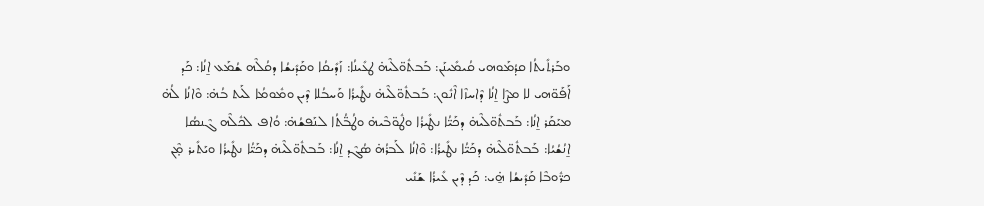ܘܒܰܪܬܺܝܬܳܐ ܩܕܳܡܰܘܗܝ ܩܳܝܡܺܝܢܰܢ: ܒܰܒܬܽܘ̈ܠܶܝܗ̇ ܛܥܺܝܢܳܐ: ܙܰܕܺܝܩܳܐ ܘܩܰܕܺܝܫܳܐ ܕܩܳܠܶܗ ܫܳܡܰܥ ܐ̱ܢܳܐ: ܟܰܕ ܐܰܦܰܘ̈ܗܝ ܠܐ ܡܨܶܐ ܐ̱ܢܳܐ ܕܶܐܚܙܶܐ ܐܶܢܽܘܢ: ܒܰܒܬܽܘ̈ܠܶܝܗ̇ ܢܛܺܝܪܳܐ ܘܰܚܒܳܠܐ ܕܶܝܢ ܘܡܽܘܡܳܐ ܠܰܝܬ ܒܳܗ̇: ܘܶܐܢܳܐ ܠܳܗ̇ ܡܝܰܩܰܪ ܐ̱ܢܳܐ: ܒܰܒܬܽܘ̈ܠܶܝܗ̇ ܕܟܰܝ̈ܳܐ ܢܛܺܝܪܳܐ ܘܛܽܘ̈ܒܶܝܗ̇ ܘܛܳܒ̈ܳܬܳܐ ܠܢܰܦܫܳܗ̇: ܘܳܐܦ ܠܟܽܠܶܗ ܓܶܢܣܳܐ ܐ̱ܢܳܫܳܝܳܐ: ܒܰܒܬܽܘ̈ܠܶܝܗ̇ ܕܟܰܝ̈ܳܐ ܢܛܺܝܪܳܐ: ܘܶܐܢܳܐ ܠܰܒܪܳܗ̇ ܣܳܓܶܕ ܐ̱ܢܳܐ: ܒܰܒܬܽܘ̈ܠܶܝܗ̇ ܕܟܰܝ̈ܳܐ ܢܛܺܝܪܳܐ ܘܝܰܬܺܝܪ ܡ̣ܶܢ ܟܪ̈ܽܘܒܶܐ ܩܰܕܺܝܫܳܐ ܗ̱̇ܝ: ܟܰܕ ܕܶܝܢ ܥܺܝܪܳܐ ܫܰܢܺܝ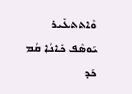ܘܶܐܬܬܥܺܝܪ ܝܰܘܣܶܦ ܟܺܐܢܳܐ ܩܳܡ ܟܰܕ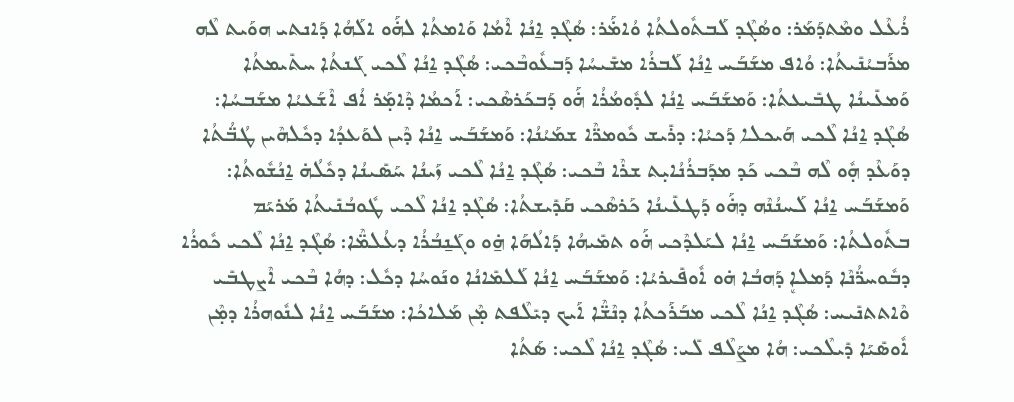ܪܳܥܶܠ ܘܡܶܬܕܰܡܰܪ: ܘܣܳܓܶܕ ܠܰܒܬܽܘܠܬܳܐ ܘܳܐܡ̇ܰܪ: ܣܳܓܶܕ ܐ̱ܢܳܐ ܐܶܡܳܐ ܘܰܐܡܬܳܐ ܠܗ̇ܰܘ ܐܠܰܗܳܐ ܕܰܐܢܬܝ ܗܘܰܝܬ ܠܶܗ ܡܪܰܒܝܳܢܺܝܬܳܐ: ܘܳܐܦ ܡܫܰܒܰܚ ܐ̱ܢܳܐ ܠܰܒܪܳܐ ܡܫܺܝܚܳܐ ܕܰܒܥܽܘܒܶܟܝ: ܣܳܓܶܕ ܐ̱ܢܳܐ ܠܶܟܝ ܓܰܢܬܳܐ ܚܬܺܝܡܬܳܐ ܘܰܡܥܺܝܢܳܐ ܛܒܺܝܥܬܳܐ: ܘܰܡܫܰܒܰܚ ܐ̱ܢܳܐ ܠܕܽܘܡܳܪܳܐ ܗ̇ܰܘ ܕܰܒܟܰܪܣܶܟܝ: ܐܰܟܡܳܐ ܕܶܐܡ̣ܰܪ ܐܳܦ ܐܶܫܰܥܝܳܐ ܡܫܰܒܚܳܐ: ܣܳܓܶܕ ܐ̱ܢܳܐ ܠܶܟܝ ܗܰܝܟܠܐ ܕܰܟܝܳܐ: ܕܪܺܝܫ ܟܽܘܡܪ̈ܶܐ ܫܡܰܝܳܢܳܐ: ܘܰܡܫܰܒܰܚ ܐ̱ܢܳܐ ܕܶܝܢ ܠܘܰܥܕܳܐ ܕܟܽܠܗܶܝܢ ܛܳܒ̈ܳܬܳܐ ܕܘܰܥܶܕ ܗ̣ܽܘ ܠܶܗ ܒܶܟܝ ܟܰܕ ܡܕܰܒܪܳܢܳܐܝ̣ܬ ܫܪܶܐ ܒܶܟܝ: ܣܳܓܶܕ ܐ̱ܢܳܐ ܠܶܟܝ ܙܰܝܢܳܐ ܚܰܣܺܝܢܳܐ ܕܟܽܠܳܗ̇ ܐ̱ܢܳܫܽܘܬܳܐ: ܘܰܡܫܰܒܰܚ ܐ̱ܢܳܐ ܠܰܚܢܳܢܶܗ ܕܗ̇ܰܘ ܕܰܛܥܺܝܢܳܐ ܟܰܪܣܶܟܝ ܩܰܕܺܝܫܬܳܐ: ܣܳܓܶܕ ܐ̱ܢܳܐ ܠܶܟܝ ܛܽܘܒܳܢܺܝܬܳܐ ܡܰܪܝܰܡ ܒܬܽܘܠܬܳܐ: ܘܰܡܫܰܒܰܚ ܐ̱ܢܳܐ ܠܝܰܠܕܶܟܝ ܗ̇ܰܘ ܬܡܺܝܗܳܐ ܕܰܐܠܳܗܰܐ ܗ̱̇ܘ ܘܓܰܢ̱ܒܳܪܳܐ ܕܥܳܠܡ̈ܶܐ: ܣܳܓܶܕ ܐ̱ܢܳܐ ܠܶܟܝ ܟܽܘܪܳܐ ܕܒܽܘܚܪ̈ܳܢܶܐ ܕܰܡܠܐܷ ܕܰܗܒܳܐ ܗ̇ܘ ܐܽܘܦܺܝܪܝܳܐ: ܘܰܡܫܰܒܰܚ ܐ̱ܢܳܐ ܠܰܠܡܺܐܢܳܐ ܘܢܰܘܚܳܐ ܕܟܽܠ: ܕܗܳܐ ܒܶܟܝ ܐܶܨܛܒܺܝ ܘܶܐܬܬܢܺܝܚ: ܣܳܓܶܕ ܐ̱ܢܳܐ ܠܶܟܝ ܡܒܰܪܰܟܬܳܐ ܕܢܶܫ̈ܶܐ ܐܰܝܟ ܕܝܺܠܶܦܬ ܡ̣ܶܢ ܡܰܠܐܟܳܐ: ܡܫܰܒܰܚ ܐ̱ܢܳܐ ܠܢܽܘܗܪܳܐ ܕܡ̣ܶܢ ܐܽܘܣܺܝܰܐ ܕܺܝܠܶܟܝ: ܗܳܐ ܡܨܰܠܶܦ ܠܺܝ: ܣܳܓܶܕ ܐ̱ܢܳܐ ܠܶܟܝ: ܣܰܬܳܐ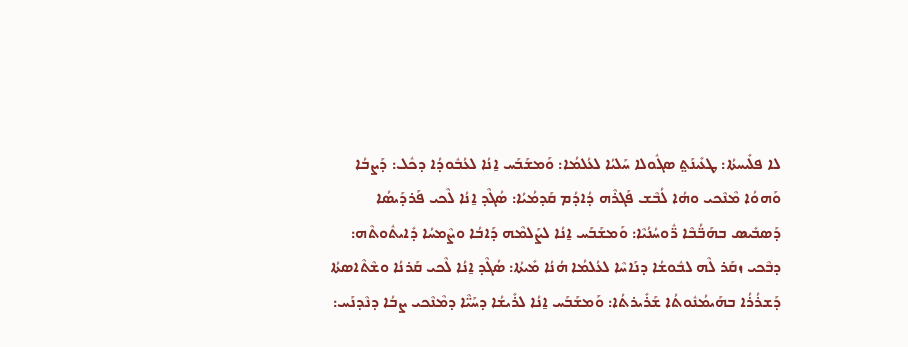ܠܐ ܦܠܺܝܚܬܳܐ: ܛܥܺܝܢܰܬ݀ ܣܓܽܘܠܐ ܚܰܠܝܳܐ ܠܥܳܠܡܳܐ: ܘܰܡܫܰܒܰܚ ܐ̱ܢܳܐ ܠܥܳܒܽܘܕܳܐ ܕܟܽܠ: ܕܰܨܒܳܐ ܘܰܗܘܳܐ ܡܶܢܶܟܝ ܘܗܳܐ ܠܳܒܶܫ ܦܰܓܪܶܗ ܕܳܐܕܳܡ ܩܰܕܡܳܝܳܐ: ܣܳܓܶܕ ܐ̱ܢܳܐ ܠܶܟܝ ܦܰܪܕܰܝܣܳܐ ܕܰܣܒܺܝܣ ܒܗܰܒ̈ܳܒܶܐ ܪ̈ܽܘܚܳܢܳܝܶܐ: ܘܰܡܫܰܒܰܚ ܐ̱ܢܳܐ ܠܨܰܠܡܶܗ ܕܰܐܒܳܐ ܘܨܶܡܚܳܐ ܕܺܐܝܬܽܘܬܶܗ: ܕܒܶܟܝ ܙܩܰܪ ܠܶܗ ܠܒܽܘܫܳܐ ܕܢܰܐܚܶܐ ܠܥܳܠܡܳܐ ܗܳܢܳܐ ܡܺܝܬܳܐ: ܣܳܓܶܕ ܐ̱ܢܳܐ ܠܶܟܝ ܩܰܪܢܳܐ ܘܫܶܬܶܐܣܬܳܐ ܕܰܫܪܳܪܳܐ ܒܗܰܝܡܳܢܽܘܬܳܐ ܫܰܪܺܝܪܬܳܐ: ܘܰܡܫܰܒܰܚ ܐ̱ܢܳܐ ܠܪܺܝܫܳܐ ܕܚܰܝ̈ܶܐ ܕܡܶܢܶܟܝ ܨܒܳܐ ܕܢܶܕܢܰܚ: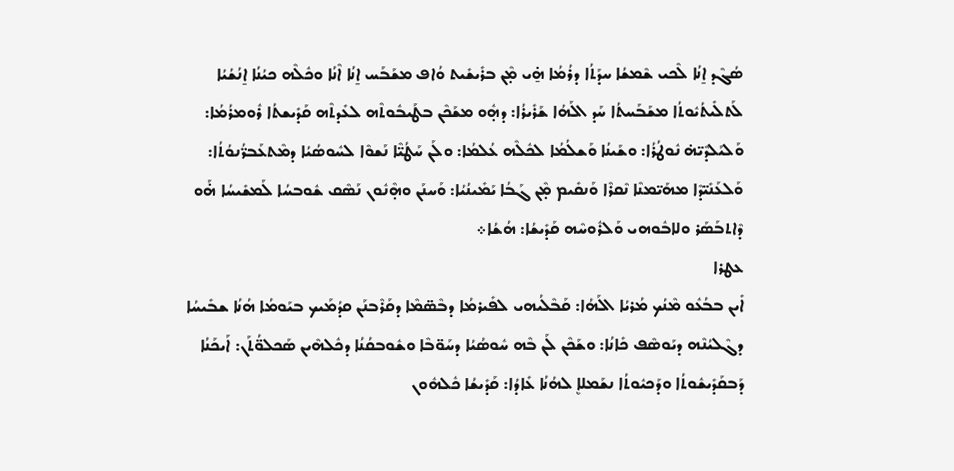ܣܳܓܶܕ ܐ̱ܢܳܐ ܠܶܟܝ ܫܶܡܫܳܐ ܚܕܰܬܳܐ ܕܪܳܡܳܐ ܗ̱̇ܝ ܡ̣ܶܢ ܒܪܺܝܫܺܝܬ ܘܳܐܦ ܡܫܰܒܰܚ ܐ̱ܢܳܐ ܐܶܢܳܐ ܘܟܽܠܶܗ ܟܝܳܢܳܐ ܐ̱ܢܳܫܳܝܳܐ ܠܰܬܠܺܝܬܳܝܽܘܬܳܐ ܡܫܰܒܰܚܬܳܐ ܚܰܕ ܐܠܰܗܳܐ ܫܰܪܺܝܪܳܐ: ܕܗ̣ܽܘ ܡܫܰܟܶܢ ܒܛܰܝܒܽܘܬܶܗ ܠܥܺܕܬܶܗ ܩܰܕܺܝܫܬܳܐ ܪܽܘܡܪܳܡܳܐ: ܘܰܠܝܰܠܕܶܝ̈ܗ̇ ܢܽܘܛܳܪܳܐ: ܘܫܰܝܢܳܐ ܘܰܫܠܳܡܳܐ ܠܟܽܠܶܗ ܥܳܠܡܳܐ: ܘܠܰܢ ܚܰܛܳܝ̈ܶܐ ܢܰܫܘܶܐ ܠܚܽܘܣܳܝܳܐ ܕܡܶܬܥܰܒܪ̈ܳܢܘܳܬܳܐ: ܘܰܠܥܰܢܺܝ̈ܕܶܐ ܡܗܰܝ̈ܡܢܶܐ ܢܶܩܪܶܐ ܘܰܢܩܺܝܡ ܡ̣ܶܢ ܓܰܒܳܐ ܝܰܡܺܝܢܳܝܳܐ: ܘܰܚܢܰܢ ܘܗ̣ܶܢܽܘܢ ܢܰܣܶܩ ܫܽܘܒܚܳܐ ܠܰܡܫܺܝܚܳܐ ܗ̇ܰܘ ܕܶܐܬܒܰܣܰܪ ܘܠܐܒܽܘܗܝ ܘܰܠܪܽܘܚܶܗ ܩܰܕܺܝܫܳܐ: ܗܳܫܳܐ܀
ܥܛܪܐ
ܐܺܝܢ ܒܒܳܥܽܘ ܡܶܢܳܟ ܡܳܪܝܳܐ ܐܠܰܗܳܐ: ܩܰܒܶܠܳܝܗܝ ܠܦܺܝܪܡܳܐ ܕܒܶܣ̈ܡܶܐ ܕܩܰܪܶܒܢܰܢ ܩܕܳܡܰܝܟ ܒܝܰܘܡܳܐ ܗܳܢܳܐ ܫܒܺܝܚܳܐ ܕܓܶܠܝܳܢܶܗ ܕܝܰܘܣܶܦ ܟܺܐܢܳܐ: ܘܫܰܟܶܢ ܠܰܢ ܒܶܗ ܚܽܘܣܳܝܳܐ ܕܚܰܘ̈ܒܶܐ ܘܫܽܘܒܩܳܢܳܐ ܕܟܽܠܗܶܝܢ ܣܰܟܠܘ̈ܳܬܰܢ: ܐܰܝܟܰܢܳܐ ܕܰܒܩܰܕܺܝܫܽܘܬܳܐ ܘܕܰܟܝܽܘܬܳܐ ܢܫܰܡܠܐܷ ܠܗܳܢܳܐ ܥܺܐܕܳܐ: ܩܰܕܺܝܫܳܐ ܟܽܠܗܽܘܢ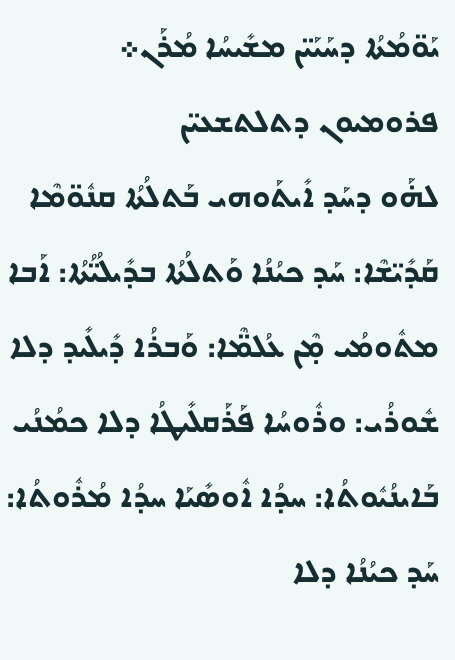ܝܰܘ̈ܡܳܬܳܐ ܕܚܰܝܰܝ̈ܢ ܡܫܺܝܚܳܐ ܡܳܪܰܢ܀
ܦܪܘܡܝܘܢ ܕܬܠܬܫܥܝ̈ܢ
ܠܗ̇ܰܘ ܕܚܰܕ ܐܺܝܬܰܘܗܝ ܒܰܬܠܳܬܳܐ ܩܢܽܘ̈ܡܶܐ ܩܰܕܺܝ̈ܫܶܐ: ܚܰܕ ܟܝܳܢܳܐ ܘܰܬܠܳܬܳܐ ܒܕܺܝܠܳܝ̈ܳܬܳܐ: ܐܰܒܐ ܡܬܽܘܡܳܝ ܡ̣ܶܢ ܥܳܠܡ̈ܶܐ: ܘܰܒܪܳܐ ܕܺܝܠܺܝܕ ܕܠܐ ܫܽܘܪܳܝ: ܘܪܽܘܚܳܐ ܦܰܪܰܩܠܺܝܛܳܐ ܕܠܐ ܟܡܳܢܳܝ ܒܰܐܝܢܳܝܽܘܬܳܐ: ܚܕܳܐ ܐܽܘܣܺܝܰܐ ܚܕܳܐ ܡܳܪܽܘܬܳܐ: ܚܰܕ ܟܝܳܢܳܐ ܕܠܐ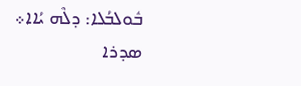ܒܽܘܠܒܳܠܐ: ܕܠܶܗ ܝܳܐܐ܀
ܣܕܪܐ